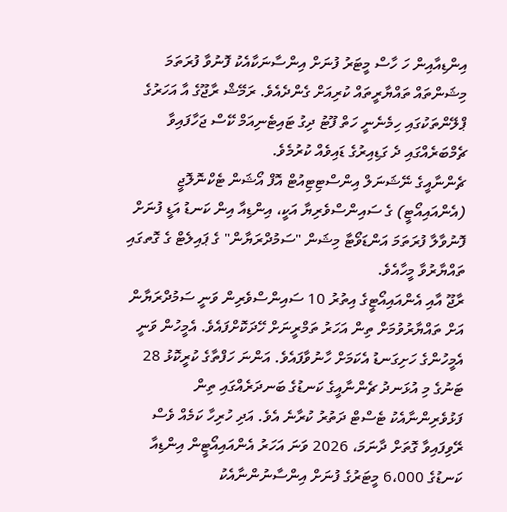އިންޑިއާއިން ހަ ހާސް މީޓަރު ފުނަށް އިންސާނަކާއެކު ފޮނުވާ ފުރަތަމަ މިޝަންތައް ތައްޔާރީތައް ކުރިއަށް ގެންދެއެވެ. ރަމޭޝް ރާޖޫގެ އާ އަހަރުގެ ޕްލޭންތަކުގައި ހިމެނެނީ ހަތް ފޫޓު ދިގު ޓައިޓެނިއަމް ކޭސް ޖަހާފައިވާ ޗެމްބަރެއްގައި ދެ ގަޑިއިރުގެ ޑައިވެއް ކުރުމެވެ.
ޗެންނާއީގެ ނޭޝަނަލް އިންސްޓިޓިއުޓް އޮފް އޯޝަން ޓެކްނޮލޮޖީ (އެންއައިއޯޓީ) ގެ ސައިންސްވެރިޔާ އަކީ، އިންޑިއާ އިން ކަނޑު އަޑީ ފުނަށް ފޮނުވާލާ ފުރަތަމަ އަންޑަވޯޓާ މިޝަން "ސަމުދްރަޔާން" ގެ ޕައިލެޓް ގެ ގޮތގައި ތައްޔާރުވާ މީހާއެވެ.
ރާޖޫ އާއި އެންއައިއޯޓީގެ އިތުރު 10 ސައިންސްވެރިން ވަނީ ސަމުދްރަޔާން އަށް ތައްޔާރުވުމަށް ތިން އަހަރު ތަމްރީނަށް ހޭދަކޮށްފައެވެ. އެމީހުން ވަނީ އެމީހުންގެ ހަށިގަނޑު އެކަމަށް ހާނުވާފައެވެ. އަންނަ ހަފްތާގެ ކުރީކޮޅު 28 ޓަނުގެ މި އުޅަނދު ޗެންނާއީގެ ކަނޑުގެ ބަނދަރެއްގައި ތިން ފަޅުވެރިންނާއެކު ޓެސްޓް ދަތުރު ކުރާނެ އެވެ. އަދި ހުރިހާ ކަމެއް ވެސް ރޭވިފައިވާ ގޮތަށް ދާނަމަ، 2026 ވަނަ އަހަރު އެންއައިއޯޓީން އިންޑިއާ ކަނޑުގެ 6،000 މީޓަރުގެ ފުނަށް އިންސާނުންނާއެކު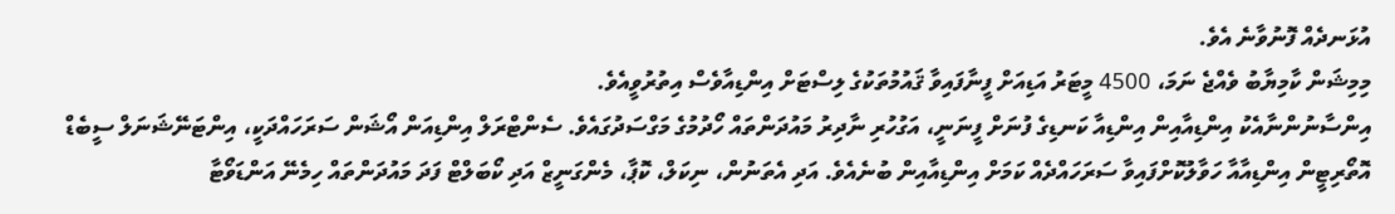އުޅަނދެއް ފޮނުވާނެ އެވެ.
މިމިޝަން ކާމިޔާބު ވެއްޖެ ނަމަ، 4500 މީޓަރު އަޑިއަށް ފީނާފައިވާ ޤައުމުތަކުގެ ލިސްޓަށް އިންޑިއާވެސް އިތުރުވީއެވެ.
އިންސާނުންނާއެކު އިންޑިއާއިން އިންޑިއާ ކަނޑިގެ ފުނަށް ފީނަނީ، އަގުހުރި ނާދިރު މައުދަންތައް ހޯދުމުގެ މަގްސަދުގައެވެ. ސެންޓްރަލް އިންޑިއަން އޯޝަން ސަރަހައްދަކީ، އިންޓަނޭޝަނަލް ސީބެޑް އޮތޯރިޓީން އިންޑިއާއާ ހަވާލުކޮށްފައިވާ ސަރަހައްދެއް ކަމަށް އިންޑިއާއިން ބުނެއެވެ. އަދި އެތަނުން، ނިކަލް، ކޮޕާ، މެންގަނީޒް އަދި ކޯބަލްޓް ފަދަ މައުދަންތައް ހިމެނޭ އަންޑަވޯޓާ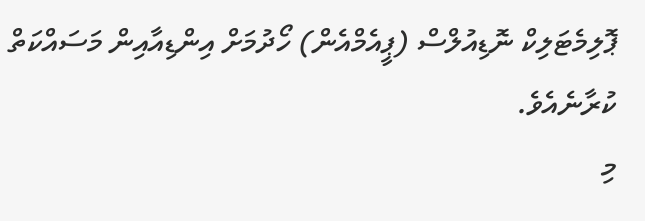ޕޮލިމެޓަލިކް ނޮޑިއުލްސް (ޕީއެމްއެން) ހޯދުމަށް އިންޑިއާއިން މަސައްކަތް ކުރާނެއެވެ.
މި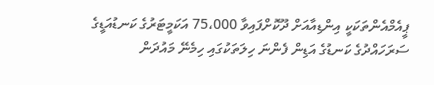ޕީއެމްއެންތަކަކީ އިންޑިއާއަށް ދޫކޮށްފައިވާ 75،000 އަކަމީޓަރުގެ ކަނޑުއަޑީގެ ސަރަހައްދުގެ ކަނޑުގެ އަޑިން ފެންނަ ހިލަތަކުގައި ހިމެނޭ މައުދަން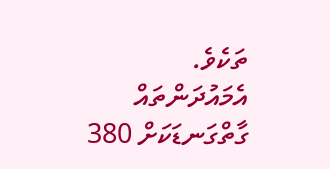ތަކެވެ. އެމައުދަންތައް ގާތްގަނޑަކަށް 380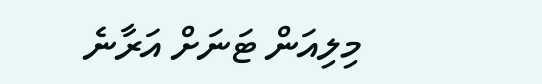މިލިއަން ޓަނަށް އަރާނެ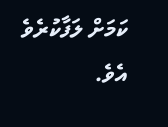ކަމަށް ލަފާކުރެވެ އެވެ.